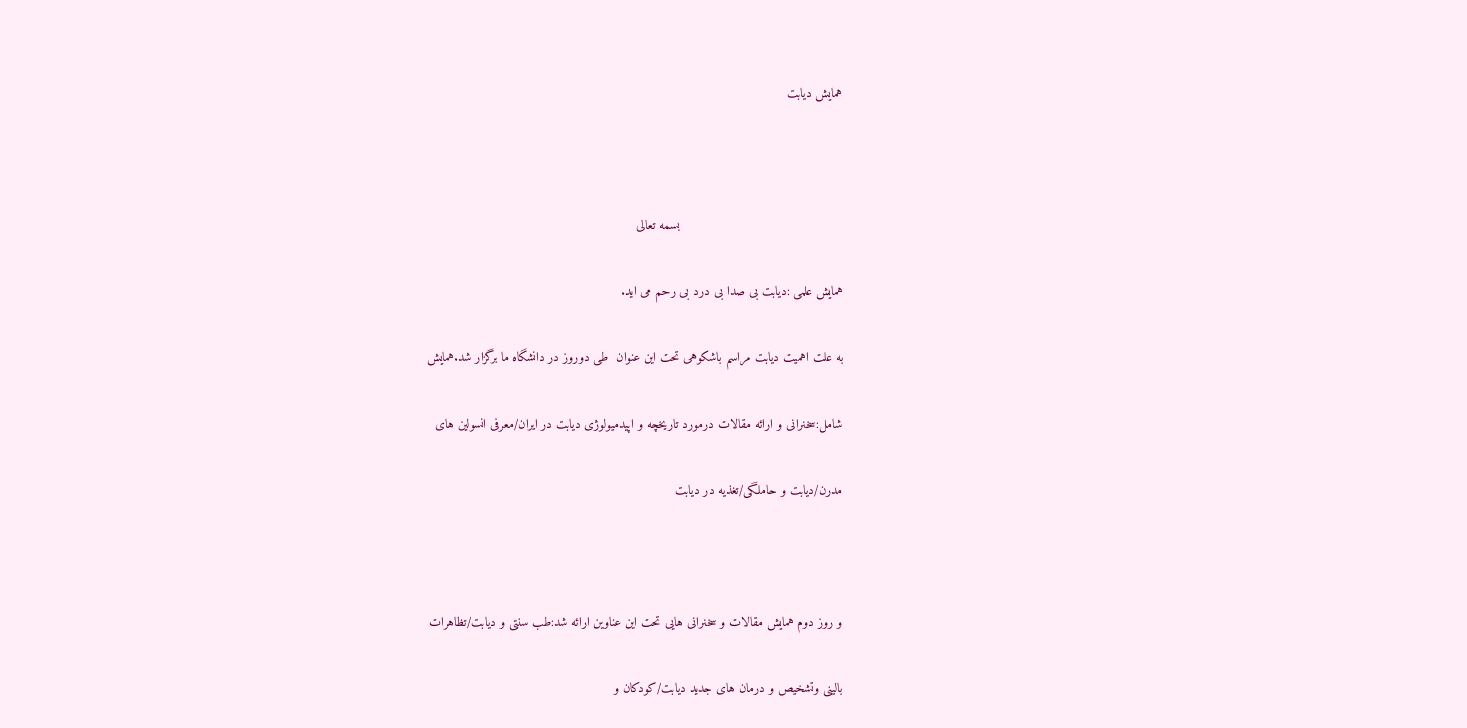همایش دیابت



                                           بسمه تعالی

همایش علمی :دیابت بی صدا بی درد بی رحم می اید.

به علت اهمیت دیابت مراسم باشکوهی تحت این عنوان  طی دوروز در دانشگاه ما برگزار شد.همایش

شامل:سخنرانی و ارائه مقالات درمورد تاریخچه و اپیدمیولوژی دیابت در ایران/معرفی انسولین های

مدرن/دیابت و حاملگی/تغذیه در دیابت



و روز دوم همایش مقالات و سخنرانی هایی تحت این عناوین ارائه شد:طب سنتی و دیابت/تظاهرات

بالینی وتشخیص و درمان های جدید دیابت/کودکان و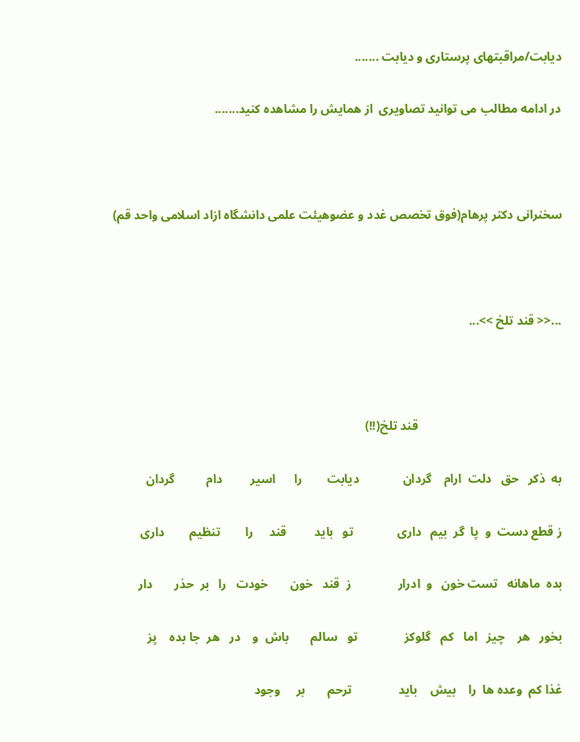دیابت/مراقبتهای پرستاری و دیابت .......

در ادامه مطالب می توانید تصاویری  از همایش را مشاهده کنید.......



سخنرانی دکتر پرهام(فوق تخصص غدد و عضوهیئت علمی دانشگاه ازاد اسلامی واحد قم)



...<< قند تلخ >>...



                                              قند تلخ(!!)

به  ذکر   حق   دلت  ارام    گردان              دیابت        را      اسیر         دام          گردان

ز قطع دست  و  پا  گر  بیم   داری              تو   باید         قند     را        تنظیم        داری

بده  ماهانه   تست خون   و  ادرار               ز  قند   خون       خودت   را   بر  حذر       دار

بخور   هر    چیز   اما   کم   گلوکز               تو   سالم       باش  و    در   هر  جا بده    پز

غذا کم  وعده ها  را    بیش    باید               ترحم       بر     وجود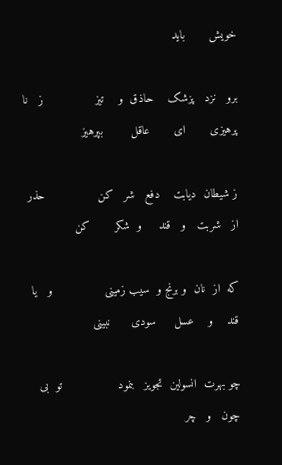خویش       باید

برو   نزد   پزشک    حاذق  و    تیز               ز   نا  پرهیزی       ای       عاقل        بپرهیز

ز شیطان  دیابت    دفع   شر   کن               حذر   از   شربت   و   قند     و  شکر       کن

که  از  نان  و برنج و  سیب زمینی               و   یا    قند    و    عسل     سودی      نبینی

چو بهرت  انسولین  تجویز   بنمود                تو  بی    چون   و   چر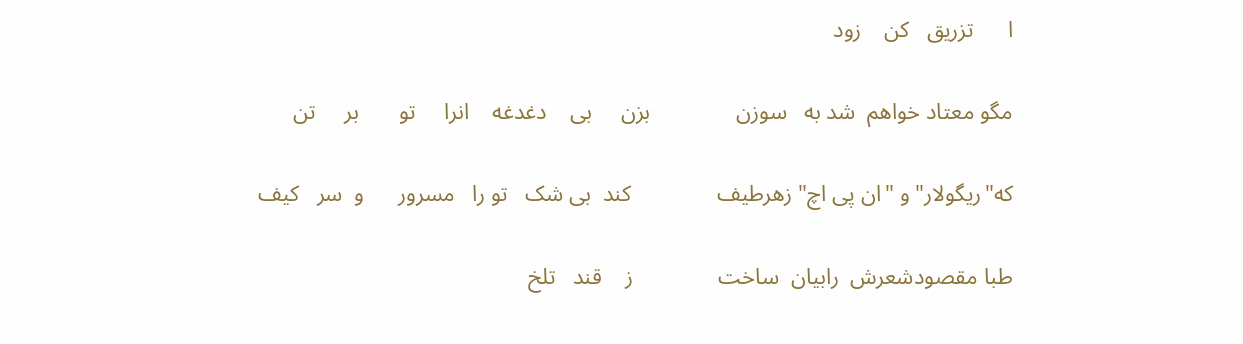ا      تزریق   کن    زود

مگو معتاد خواهم  شد به   سوزن               بزن     بی    دغدغه    انرا     تو       بر     تن

که"ریگولار" و "ان پی اچ" زهرطیف               کند  بی شک   تو را   مسرور      و  سر   کیف

طبا مقصودشعرش  رابیان  ساخت               ز    قند   تلخ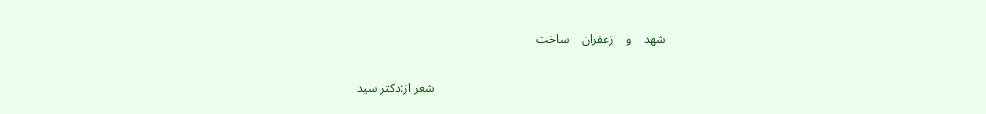شهد    و    زعفران    ساخت

                                                                          شعر از:دکتر سید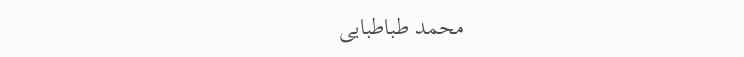محمد طباطبایی